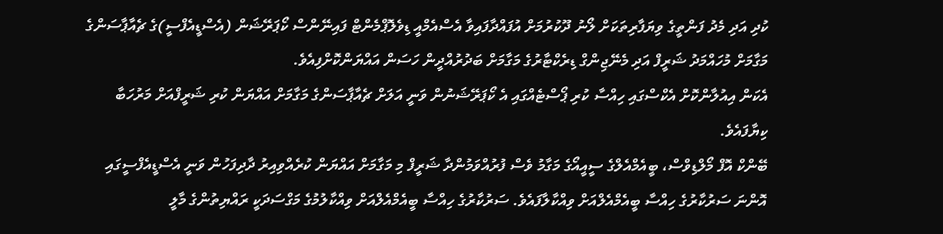ކުދި އަދި މެދު ފަންތީގެ ވިޔަފާރިތަކަށް ލޯނު ދޫކުރުމަށް އުފައްދާފައިވާ އެސްއެމްއީ ޑިވެލޮޕްމެންޓް ފައިނޭންސް ކޯޕަރޭޝަން (އެސްޑީއެފްސީ)ގެ ޗެއާޕާސަންގެ މަގާމަށް މުހައްމަދު ޝަރީފް އަދި މެނޭޖިންގް ޑިރެކްޓާރުގެ މަގާމަށް ބަދުރުއްދީން ހަސަން އައްޔަންކޮށްފިއެވެ.
އެކަން އިއުލާންކޮށް އެކްސްގައި ހިއްސާ ކުރި ޕޯސްޓެއްގައި އެ ކޯޕަރޭޝަނުން ވަނީ އަލަށް ޗެއާޕާސަންގެ މަގާމަށް އައްޔަން ކުރި ޝަރީފްއަށް މަރުހަބާ ކިޔާފައެވެ.
ބޭންކް އޮފް މޯލްޑިވްސް، ބީއެމްއެލްގެ ސީއީއޯގެ މަގާމު ވެސް ފުރުއްވަމުންދާ ޝަރީފް މި މަގާމަށް އައްޔަން ކުރެއްވިއިރު ދާދިފަހުން ވަނީ އެސްޑީއެފްސީގައި އޮންނަ ސަރުކާރުގެ ހިއްސާ ބީއެމްއެލްއަށް ވިއްކާލާފައެވެ. ސަރުކާރުގެ ހިއްސާ ބީއެމްއެލްއަށް ވިއްކާލުމުގެ މަގްސަދަކީ ރައްޔިތުންގެ މާލީ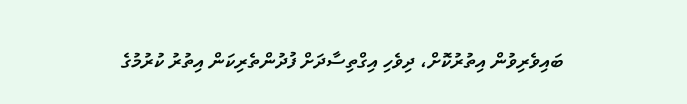ބައިވެރިވުން އިތުރުކޮށް، ދިވެހި އިގްތިސާދަށް ފުދުންތެރިކަން އިތުރު ކުރުމުގެ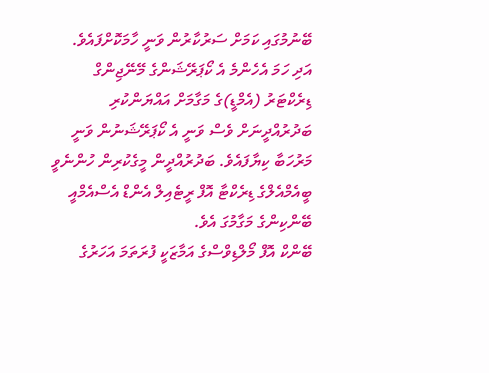ބޭނުމުގައި ކަމަށް ސަރުކާރުން ވަނީ ހާމަކޮށްފައެވެ.
އަދި ހަމަ އެހެންމެ އެ ކޯޕަރޭޝަންގެ މޭނޭޖިންގް ޑިރެކްޓަރު (އެމްޑީ)ގެ މަގާމަށް އައްޔަންކުރި ބަދުރުއްދީނަށް ވެސް ވަނީ އެ ކޯޕަރޭޝަނުން ވަނީ މަރުހަބާ ކިޔާފައެވެ. ބަދުރުއްދީން މީގެކުރިން ހުންނެވީ ބީއެމްއެލްގެ ޑިރެކްޓާ އޮފް ރީޓެއިލް އެންޑް އެސްއެމްއީ ބޭންކިންގެ މަގާމުގަ އެވެ.
ބޭންކް އޮފް މޯލްޑިވްސްގެ އަމާޒަކީ ފުރަތަމަ އަހަރުގެ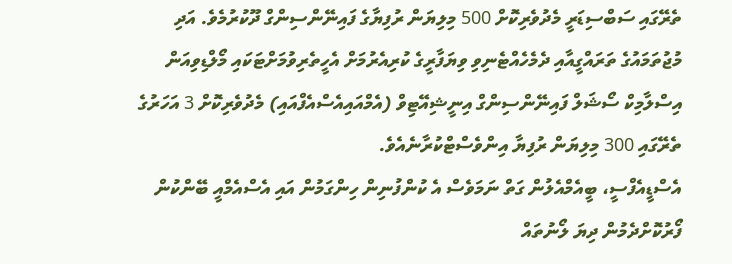ތެރޭގައި ސަބްސިޑަރީ މެދުވެރިކޮށް 500 މިލިޔަން ރުފިޔާގެ ފައިނޭންސިންގް ދޫކުރުމެވެ. އަދި މުޖުތަމައުގެ ތަރައްގީއާއި ދެމެހެއްޓެނިވި ވިޔަފާރީގެ ކުރިއެރުމަށް އެހީތެރިވުމަށްޓަކައި މޯލްޑިވިއަން އިސްލާމިކް ސޯޝަލް ފައިނޭންސިންގް އިނީޝިއޭޓިވް (އެމްއައިއެސްއެފްއައި) މެދުވެރިކޮށް 3 އަހަރުގެ ތެރޭގައި 300 މިލިޔަން ރުފިޔާ އިންވެސްޓްކުރާނެއެވެ.
އެސްޑީއެފްސީ، ބީއެމްއެލުން ގަތް ނަމަވެސް އެ ކުންފުނިން ހިންގަމުން އައި އެސްއެމްއީ ބޭންކުން ފޯރުކޮށްދެމުން ދިޔަ ލޯނުތައް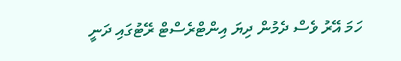ހަމަ އޭރު ވެސް ދެމުން ދިޔަ އިންޓްރެސްޓް ރޭޓުގައި ދަނީ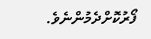ފޯރުކޮށްދެމުންނެވެ.